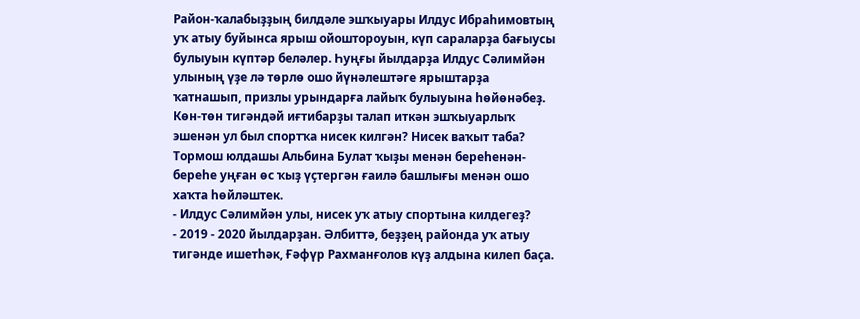Район-ҡалабыҙҙың билдәле эшҡыуары Илдус Ибраһимовтың уҡ атыу буйынса ярыш ойоштороуын, күп сараларҙа бағыусы булыуын күптәр беләлер. Һуңғы йылдарҙа Илдус Сәлимйән улының үҙе лә төрлө ошо йүнәлештәге ярыштарҙа ҡатнашып, призлы урындарға лайыҡ булыуына һөйөнәбеҙ. Көн-төн тигәндәй иғтибарҙы талап иткән эшҡыуарлыҡ эшенән ул был спортҡа нисек килгән? Нисек ваҡыт таба? Тормош юлдашы Альбина Булат ҡыҙы менән береһенән-береһе уңған өс ҡыҙ үҫтергән ғаилә башлығы менән ошо хаҡта һөйләштек.
- Илдус Сәлимйән улы, нисек уҡ атыу спортына килдегеҙ?
- 2019 - 2020 йылдарҙан. Әлбиттә, беҙҙең районда уҡ атыу тигәнде ишетһәк, Ғәфүр Рахманғолов күҙ алдына килеп баҫа.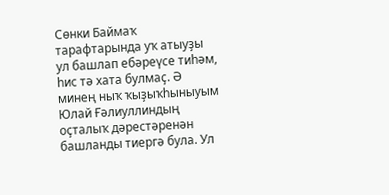Сөнки Баймаҡ тарафтарында уҡ атыуҙы ул башлап ебәреүсе тиһәм, һис тә хата булмаҫ. Ә минең ныҡ ҡыҙыҡһыныуым Юлай Ғәлиуллиндың оҫталыҡ дәрестәренән башланды тиергә була. Ул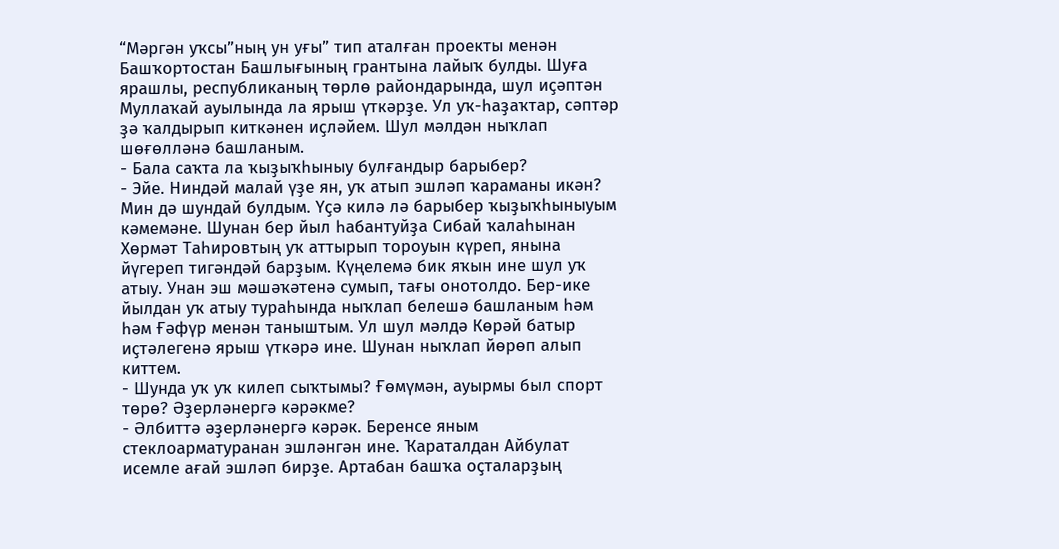“Мәргән уҡсы”ның ун уғы” тип аталған проекты менән Башҡортостан Башлығының грантына лайыҡ булды. Шуға ярашлы, республиканың төрлө райондарында, шул иҫәптән Муллаҡай ауылында ла ярыш үткәрҙе. Ул уҡ-һаҙаҡтар, сәптәр ҙә ҡалдырып киткәнен иҫләйем. Шул мәлдән ныҡлап шөғөлләнә башланым.
- Бала саҡта ла ҡыҙыҡһыныу булғандыр барыбер?
- Эйе. Ниндәй малай үҙе ян, уҡ атып эшләп ҡараманы икән? Мин дә шундай булдым. Үҫә килә лә барыбер ҡыҙыҡһыныуым кәмемәне. Шунан бер йыл һабантуйҙа Сибай ҡалаһынан Хөрмәт Таһировтың уҡ аттырып тороуын күреп, янына йүгереп тигәндәй барҙым. Күңелемә бик яҡын ине шул уҡ атыу. Унан эш мәшәҡәтенә сумып, тағы онотолдо. Бер-ике йылдан уҡ атыу тураһында ныҡлап белешә башланым һәм һәм Ғәфүр менән таныштым. Ул шул мәлдә Көрәй батыр иҫтәлегенә ярыш үткәрә ине. Шунан ныҡлап йөрөп алып киттем.
- Шунда уҡ уҡ килеп сыҡтымы? Ғөмүмән, ауырмы был спорт төрө? Әҙерләнергә кәрәкме?
- Әлбиттә әҙерләнергә кәрәк. Беренсе яным стеклоарматуранан эшләнгән ине. Ҡараталдан Айбулат исемле ағай эшләп бирҙе. Артабан башҡа оҫталарҙың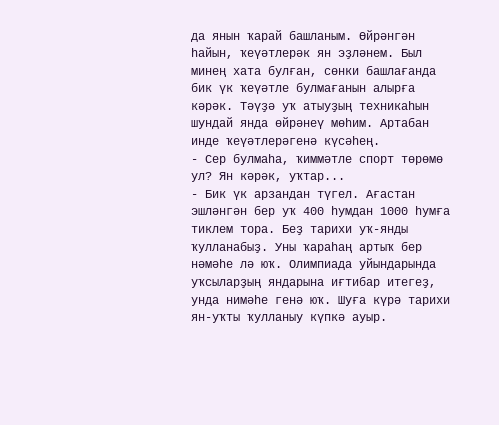да янын ҡарай башланым. Өйрәнгән һайын, ҡеүәтлерәк ян эҙләнем. Был минең хата булған, сөнки башлағанда бик үк ҡеүәтле булмағанын алырға кәрәк. Тәүҙә уҡ атыуҙың техникаһын шундай янда өйрәнеү мөһим. Артабан инде ҡеүәтлерәгенә күсәһең.
- Сер булмаһа, ҡиммәтле спорт төрөмө ул? Ян кәрәк, уҡтар...
- Бик үк арзандан түгел. Ағастан эшләнгән бер уҡ 400 һумдан 1000 һумға тиклем тора. Беҙ тарихи уҡ-янды ҡулланабыҙ. Уны ҡараһаң артыҡ бер нәмәһе лә юҡ. Олимпиада уйындарында уҡсыларҙың яндарына иғтибар итегеҙ, унда нимәһе генә юҡ. Шуға күрә тарихи ян-уҡты ҡулланыу күпкә ауыр.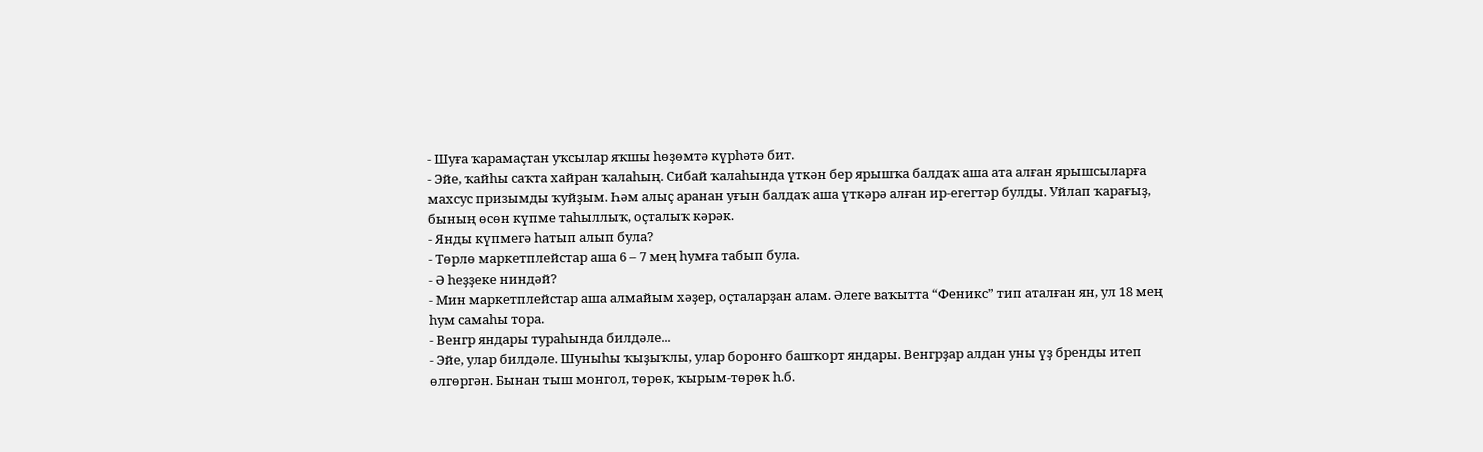- Шуға ҡарамаҫтан уҡсылар яҡшы һөҙөмтә күрһәтә бит.
- Эйе, ҡайһы саҡта хайран ҡалаһың. Сибай ҡалаһында үткән бер ярышҡа балдаҡ аша ата алған ярышсыларға махсус призымды ҡуйҙым. Һәм алыҫ аранан уғын балдаҡ аша үткәрә алған ир-егегтәр булды. Уйлап ҡарағыҙ, бының өсөн күпме таһыллыҡ, оҫталыҡ кәрәк.
- Янды күпмегә һатып алып була?
- Төрлө маркетплейстар аша 6 – 7 мең һумға табып була.
- Ә һеҙҙеке ниндәй?
- Мин маркетплейстар аша алмайым хәҙер, оҫталарҙан алам. Әлеге ваҡытта “Феникс” тип аталған ян, ул 18 мең һум самаһы тора.
- Венгр яндары тураһында билдәле...
- Эйе, улар билдәле. Шуныһы ҡыҙыҡлы, улар боронғо башҡорт яндары. Венгрҙар алдан уны үҙ бренды итеп өлгөргән. Бынан тыш монгол, төрөк, ҡырым-төрөк һ.б.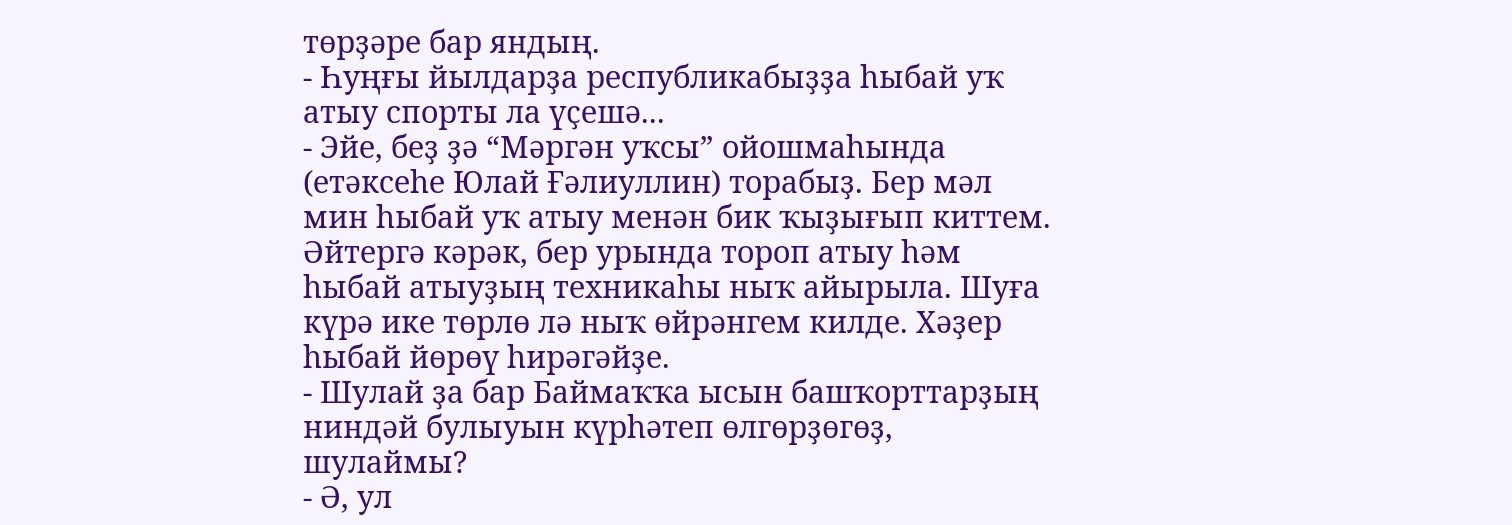төрҙәре бар яндың.
- Һуңғы йылдарҙа республикабыҙҙа һыбай уҡ атыу спорты ла үҫешә...
- Эйе, беҙ ҙә “Мәргән уҡсы” ойошмаһында (етәксеһе Юлай Ғәлиуллин) торабыҙ. Бер мәл мин һыбай уҡ атыу менән бик ҡыҙығып киттем. Әйтергә кәрәк, бер урында тороп атыу һәм һыбай атыуҙың техникаһы ныҡ айырыла. Шуға күрә ике төрлө лә ныҡ өйрәнгем килде. Хәҙер һыбай йөрөү һирәгәйҙе.
- Шулай ҙа бар Баймаҡҡа ысын башҡорттарҙың ниндәй булыуын күрһәтеп өлгөрҙөгөҙ, шулаймы?
- Ә, ул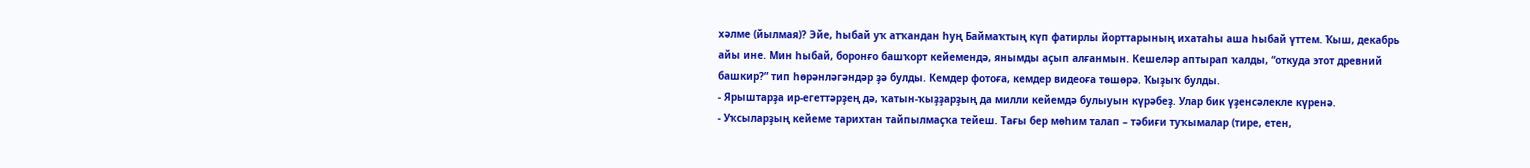хәлме (йылмая)? Эйе, һыбай уҡ атҡандан һуң Баймаҡтың күп фатирлы йорттарының ихатаһы аша һыбай үттем. Ҡыш, декабрь айы ине. Мин һыбай, боронғо башҡорт кейемендә, янымды аҫып алғанмын. Кешеләр аптырап ҡалды, “откуда этот древний башкир?” тип һөрәнләгәндәр ҙә булды. Кемдер фотоға, кемдер видеоға төшөрә. Ҡыҙыҡ булды.
- Ярыштарҙа ир-егеттәрҙең дә, ҡатын-ҡыҙҙарҙың да милли кейемдә булыуын күрәбеҙ. Улар бик үҙенсәлекле күренә.
- Уҡсыларҙың кейеме тарихтан тайпылмаҫҡа тейеш. Тағы бер мөһим талап – тәбиғи туҡымалар (тире, етен,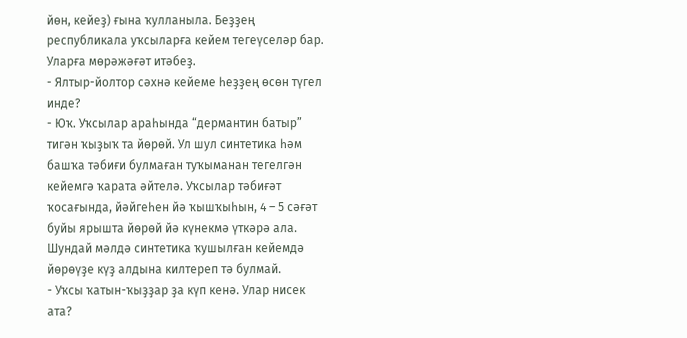йөн, кейеҙ) ғына ҡулланыла. Беҙҙең республикала уҡсыларға кейем тегеүселәр бар. Уларға мөрәжәғәт итәбеҙ.
- Ялтыр-йолтор сәхнә кейеме һеҙҙең өсөн түгел инде?
- Юҡ. Уҡсылар араһында “дермантин батыр” тигән ҡыҙыҡ та йөрөй. Ул шул синтетика һәм башҡа тәбиғи булмаған туҡыманан тегелгән кейемгә ҡарата әйтелә. Уҡсылар тәбиғәт ҡосағында, йәйгеһен йә ҡышҡыһын, 4 – 5 сәғәт буйы ярышта йөрөй йә күнекмә үткәрә ала. Шундай мәлдә синтетика ҡушылған кейемдә йөрөүҙе күҙ алдына килтереп тә булмай.
- Уҡсы ҡатын-ҡыҙҙар ҙа күп кенә. Улар нисек ата?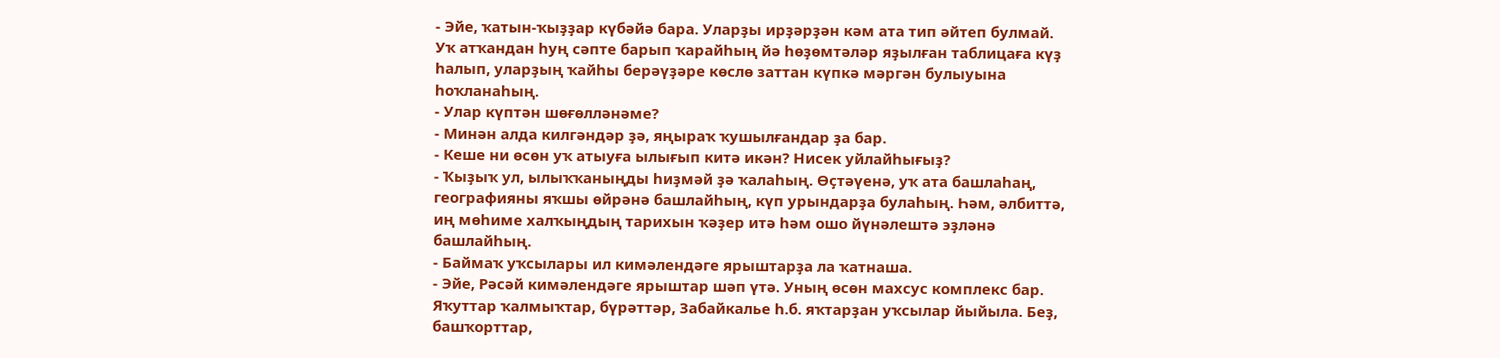- Эйе, ҡатын-ҡыҙҙар күбәйә бара. Уларҙы ирҙәрҙән кәм ата тип әйтеп булмай. Уҡ атҡандан һуң сәпте барып ҡарайһың йә һөҙөмтәләр яҙылған таблицаға күҙ һалып, уларҙың ҡайһы берәүҙәре көслө заттан күпкә мәргән булыуына һоҡланаһың.
- Улар күптән шөғөлләнәме?
- Минән алда килгәндәр ҙә, яңыраҡ ҡушылғандар ҙа бар.
- Кеше ни өсөн уҡ атыуға ылығып китә икән? Нисек уйлайһығыҙ?
- Ҡыҙыҡ ул, ылыҡҡаныңды һиҙмәй ҙә ҡалаһың. Өҫтәүенә, уҡ ата башлаһаң, географияны яҡшы өйрәнә башлайһың, күп урындарҙа булаһың. Һәм, әлбиттә, иң мөһиме халҡыңдың тарихын ҡәҙер итә һәм ошо йүнәлештә эҙләнә башлайһың.
- Баймаҡ уҡсылары ил кимәлендәге ярыштарҙа ла ҡатнаша.
- Эйе, Рәсәй кимәлендәге ярыштар шәп үтә. Уның өсөн махсус комплекс бар. Яҡуттар ҡалмыҡтар, бүрәттәр, Забайкалье һ.б. яҡтарҙан уҡсылар йыйыла. Беҙ, башҡорттар,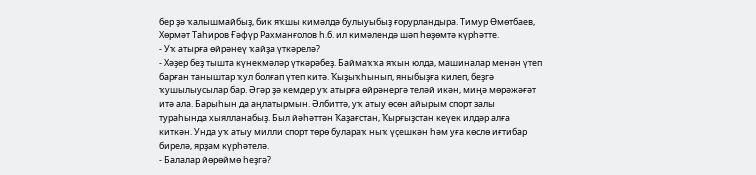бер ҙә ҡалышмайбыҙ, бик яҡшы кимәлдә булыуыбыҙ ғорурландыра. Тимур Өмөтбаев, Хөрмәт Таһиров Ғәфүр Рахманғолов һ.б. ил кимәлендә шәп һөҙөмтә күрһәтте.
- Уҡ атырға өйрәнеү ҡайҙа үткәрелә?
- Хәҙер беҙ тышта күнекмәләр үткәрәбеҙ. Баймаҡҡа яҡын юлда, машиналар менән үтеп барған таныштар ҡул болғап үтеп китә. Ҡыҙыҡһынып, яныбыҙға килеп, беҙгә ҡушылыусылар бар. Әгәр ҙә кемдер уҡ атырға өйрәнергә теләй икән, миңә мөрәжәғәт итә ала. Барыһын да аңлатырмын. Әлбиттә, уҡ атыу өсөн айырым спорт залы тураһында хыялланабыҙ. Был йәһәттән Ҡаҙағстан, Ҡырғыҙстан кеүек илдәр алға киткән. Унда уҡ атыу милли спорт төрө булараҡ ныҡ үҫешкән һәм уға көслө иғтибар бирелә, ярҙам күрһәтелә.
- Балалар йөрөймө һеҙгә?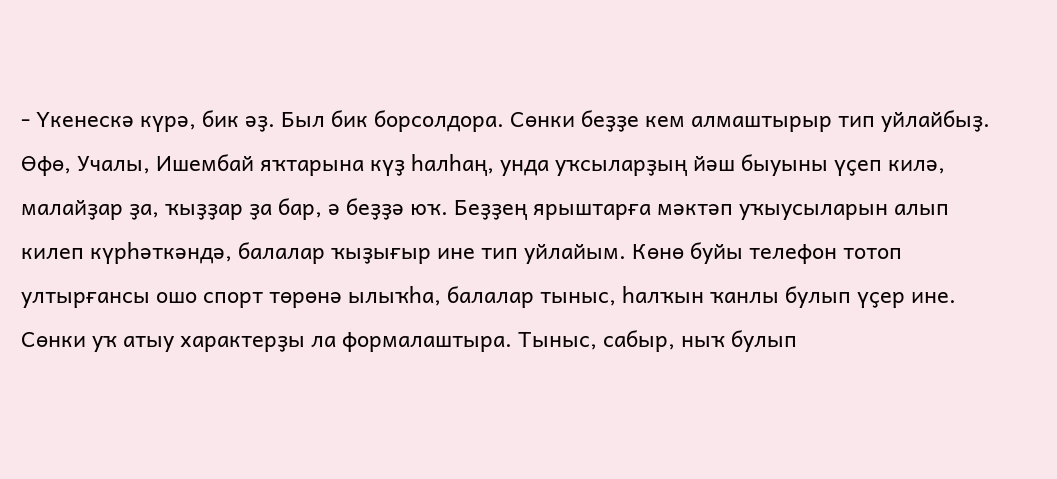- Үкенескә күрә, бик әҙ. Был бик борсолдора. Сөнки беҙҙе кем алмаштырыр тип уйлайбыҙ. Өфө, Учалы, Ишембай яҡтарына күҙ һалһаң, унда уҡсыларҙың йәш быуыны үҫеп килә, малайҙар ҙа, ҡыҙҙар ҙа бар, ә беҙҙә юҡ. Беҙҙең ярыштарға мәктәп уҡыусыларын алып килеп күрһәткәндә, балалар ҡыҙығыр ине тип уйлайым. Көнө буйы телефон тотоп ултырғансы ошо спорт төрөнә ылыҡһа, балалар тыныс, һалҡын ҡанлы булып үҫер ине. Сөнки уҡ атыу характерҙы ла формалаштыра. Тыныс, сабыр, ныҡ булып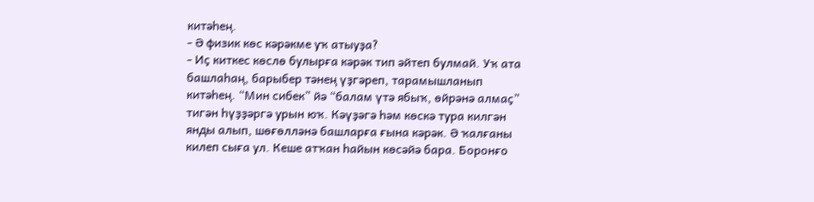китәһең.
- Ә физик көс кәрәкме уҡ атыуҙа?
- Иҫ киткес көслө булырға кәрәк тип әйтеп булмай. Уҡ ата башлаһаң, барыбер тәнең үҙгәреп, тарамышланып китәһең. “Мин сибек” йә “балам үтә ябыҡ, өйрәнә алмаҫ” тигән һүҙҙәргә урын юҡ. Кәүҙәгә һәм көскә тура килгән янды алып, шөғөлләнә башларға ғына кәрәк. Ә ҡалғаны килеп сыға ул. Кеше атҡан һайын көсәйә бара. Боронғо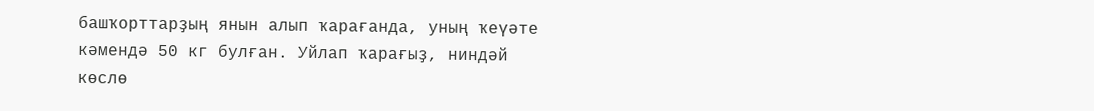башҡорттарҙың янын алып ҡарағанда, уның ҡеүәте кәмендә 50 кг булған. Уйлап ҡарағыҙ, ниндәй көслө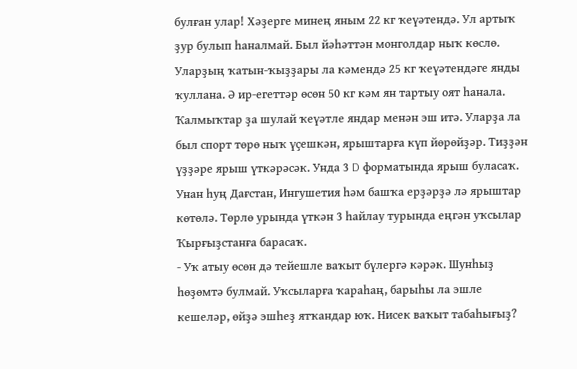булған улар! Хәҙерге минең яным 22 кг ҡеүәтендә. Ул артыҡ ҙур булып һаналмай. Был йәһәттән монголдар ныҡ көслө. Уларҙың ҡатын-ҡыҙҙары ла кәмендә 25 кг ҡеүәтендәге янды ҡуллана. Ә ир-егеттәр өсөн 50 кг кәм ян тартыу оят һанала. Ҡалмыҡтар ҙа шулай ҡеүәтле яндар менән эш итә. Уларҙа ла был спорт төрө ныҡ үҫешкән, ярыштарға күп йөрөйҙәр. Тиҙҙән үҙҙәре ярыш үткәрәсәк. Унда 3 D форматында ярыш буласаҡ. Унан һуң Дағстан, Ингушетия һәм башҡа ерҙәрҙә лә ярыштар көтөлә. Төрлө урында үткән 3 һайлау турында еңгән уҡсылар Ҡырғыҙстанға барасаҡ.
- Уҡ атыу өсөн дә тейешле ваҡыт бүлергә кәрәк. Шунһыҙ һөҙөмтә булмай. Уҡсыларға ҡараһаң, барыһы ла эшле кешеләр, өйҙә эшһеҙ ятҡандар юҡ. Нисек ваҡыт табаһығыҙ?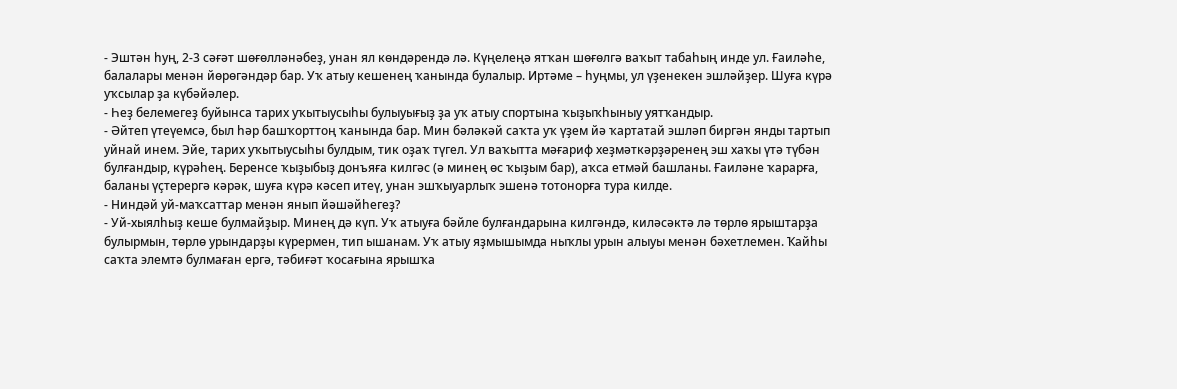- Эштән һуң, 2-3 сәғәт шөғөлләнәбеҙ, унан ял көндәрендә лә. Күңелеңә ятҡан шөғөлгә ваҡыт табаһың инде ул. Ғаиләһе, балалары менән йөрөгәндәр бар. Уҡ атыу кешенең ҡанында булалыр. Иртәме – һуңмы, ул үҙенекен эшләйҙер. Шуға күрә уҡсылар ҙа күбәйәлер.
- Һеҙ белемегеҙ буйынса тарих уҡытыусыһы булыуығыҙ ҙа уҡ атыу спортына ҡыҙыҡһыныу уятҡандыр.
- Әйтеп үтеүемсә, был һәр башҡорттоң ҡанында бар. Мин бәләкәй саҡта уҡ үҙем йә ҡартатай эшләп биргән янды тартып уйнай инем. Эйе, тарих уҡытыусыһы булдым, тик оҙаҡ түгел. Ул ваҡытта мәғариф хеҙмәткәрҙәренең эш хаҡы үтә түбән булғандыр, күрәһең. Беренсе ҡыҙыбыҙ донъяға килгәс (ә минең өс ҡыҙым бар), аҡса етмәй башланы. Ғаиләне ҡарарға, баланы үҫтерергә кәрәк, шуға күрә кәсеп итеү, унан эшҡыуарлыҡ эшенә тотонорға тура килде.
- Ниндәй уй-маҡсаттар менән янып йәшәйһегеҙ?
- Уй-хыялһыҙ кеше булмайҙыр. Минең дә күп. Уҡ атыуға бәйле булғандарына килгәндә, киләсәктә лә төрлө ярыштарҙа булырмын, төрлө урындарҙы күрермен, тип ышанам. Уҡ атыу яҙмышымда ныҡлы урын алыуы менән бәхетлемен. Ҡайһы саҡта элемтә булмаған ергә, тәбиғәт ҡосағына ярышҡа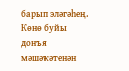барып эләгәһең. Көнө буйы донъя мәшәҡәтенән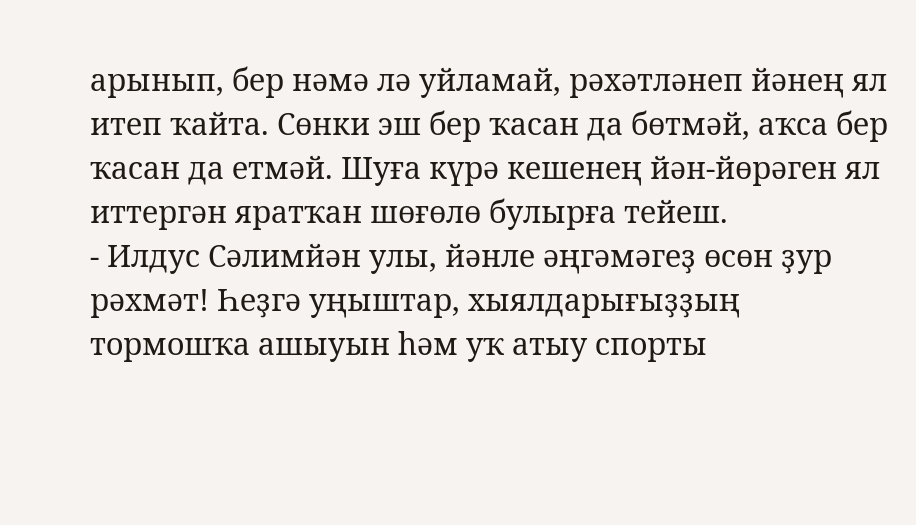арынып, бер нәмә лә уйламай, рәхәтләнеп йәнең ял итеп ҡайта. Сөнки эш бер ҡасан да бөтмәй, аҡса бер ҡасан да етмәй. Шуға күрә кешенең йән-йөрәген ял иттергән яратҡан шөғөлө булырға тейеш.
- Илдус Сәлимйән улы, йәнле әңгәмәгеҙ өсөн ҙур рәхмәт! Һеҙгә уңыштар, хыялдарығыҙҙың тормошҡа ашыуын һәм уҡ атыу спорты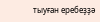тыуған еребеҙҙә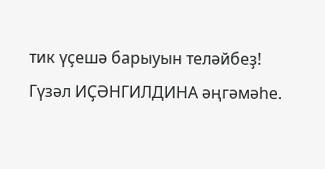тик үҫешә барыуын теләйбеҙ!
Гүзәл ИҪӘНГИЛДИНА әңгәмәһе.